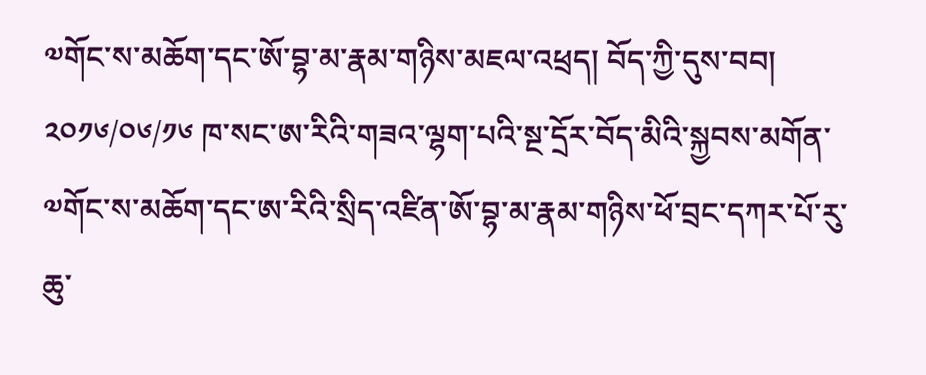༧གོང་ས་མཆོག་དང་ཨོ་བྷ་མ་རྣམ་གཉིས་མཇལ་འཕྲད། བོད་ཀྱི་དུས་བབ། ༢༠༡༦/༠༦/༡༦ ཁ་སང་ཨ་རིའི་གཟའ་ལྷག་པའི་སྔ་དྲོར་བོད་མིའི་སྐྱབས་མགོན་༧གོང་ས་མཆོག་དང་ཨ་རིའི་སྲིད་འཛིན་ཨོ་བྷ་མ་རྣམ་གཉིས་ཕོ་བྲང་དཀར་པོ་རུ་ཆུ་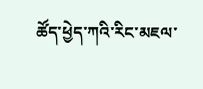ཚོད་ཕྱེད་ཀའི་རིང་མཇལ་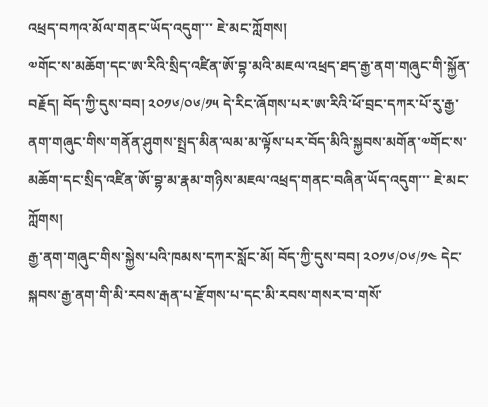འཕྲད་བཀའ་མོལ་གནང་ཡོད་འདུག་་་ ཇེ་མང་ཀློགས།
༧གོང་ས་མཆོག་དང་ཨ་རིའི་སྲིད་འཛིན་ཨོ་བྷ་མའི་མཇལ་འཕྲད་ཐད་རྒྱ་ནག་གཞུང་གི་སྐྱོན་བརྗོད། བོད་ཀྱི་དུས་བབ། ༢༠༡༦/༠༦/༡༥ དེ་རིང་ཞོགས་པར་ཨ་རིའི་ཕོ་བྲང་དཀར་པོ་རུ་རྒྱ་ནག་གཞུང་གིས་གནོན་ཤུགས་སྤྲད་མིན་ལམ་མ་ལྟོས་པར་བོད་མིའི་སྐྱབས་མགོན་༧གོང་ས་མཆོག་དང་སྲིད་འཛིན་ཨོ་བྷ་མ་རྣམ་གཉིས་མཇལ་འཕྲད་གནང་བཞིན་ཡོད་འདུག་་་ ཇེ་མང་ཀློགས།
རྒྱ་ནག་གཞུང་གིས་སྐྱེས་པའི་ཁམས་དཀར་སློང་མོ། བོད་ཀྱི་དུས་བབ། ༢༠༡༦/༠༦/༡༤ དེང་སྐབས་རྒྱ་ནག་གི་མི་རབས་རྒན་པ་རྫོགས་པ་དང་མི་རབས་གསར་བ་གསོ་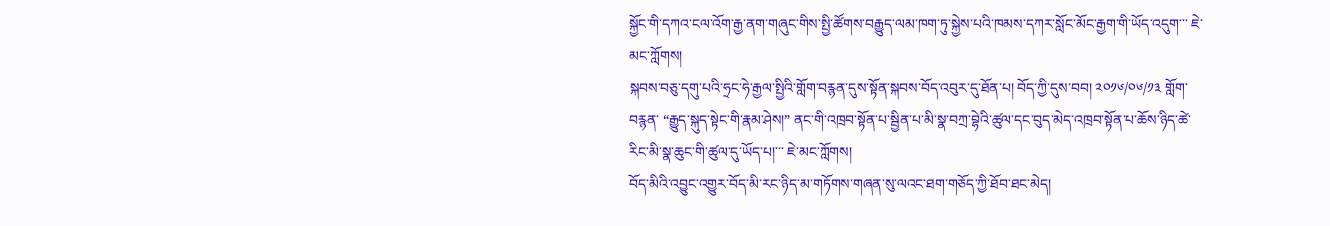སྐྱོང་གི་དཀའ་ངལ་འོག་རྒྱ་ནག་གཞུང་གིས་སྤྱི་ཚོགས་བརྒྱུད་ལམ་ཁག་ཏུ་སྐྱེས་པའི་ཁམས་དཀར་སློང་མོང་རྒྱག་གི་ཡོད་འདུག་་་ ཇེ་མང་ཀློགས།
སྐབས་བཅུ་དགུ་པའི་ཧྲང་ཧེ་རྒྱལ་སྤྱིའི་གློག་བརྙན་དུས་སྟོན་སྐབས་བོད་འབུར་དུ་ཐོན་པ། བོད་ཀྱི་དུས་བབ། ༢༠༡༦/༠༦/༡༣ གློག་བརྙན་ “རྒྱུད་སྐུད་སྟེང་གི་རྣམ་ཤེས།” ནང་གི་འཁྲབ་སྟོན་པ་སྦྱིན་པ་མི་སྣ་བཀྲ་བྷེའི་ཚུལ་དང་བུད་མེད་འཁྲབ་སྟོན་པ་ཆོས་ཉིད་ཚེ་རིང་མི་སྣ་ཆུང་གི་ཚུལ་དུ་ཡོད་པ།་་་ ཇེ་མང་ཀློགས།
བོད་མིའི་འབྱུང་འགྱུར་བོད་མི་རང་ཉིད་མ་གཏོགས་གཞན་སུ་ལའང་ཐག་གཅོད་ཀྱི་ཐོབ་ཐང་མེད།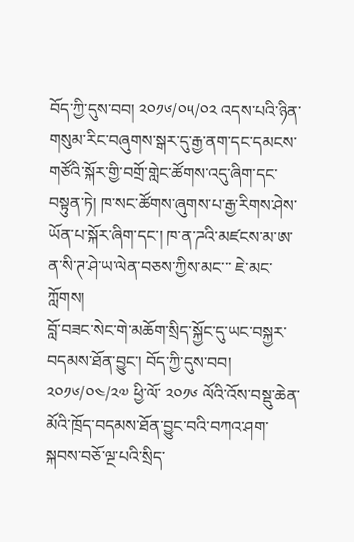བོད་ཀྱི་དུས་བབ། ༢༠༡༦/༠༥/༠༢ འདས་པའི་ཉིན་གསུམ་རིང་བཞུགས་སྒར་དུ་རྒྱ་ནག་དང་དམངས་གཙོའི་སྐོར་གྱི་བགྲོ་གླེང་ཚོགས་འདུ་ཞིག་དང་བསྟུན་ཏེ། ཁ་སང་ཚོགས་ཞུགས་པ་རྒྱ་རིགས་ཤེས་ཡོན་པ་སྐོར་ཞིག་དང་། ཁ་ན་ཌའི་མཛངས་མ་ཨ་ན་སི་ཊ་ཤེ་ཡ་ལེན་བཅས་ཀྱིས་མང་་་ ཇེ་མང་ཀློགས།
བློ་བཟང་སེང་གེ་མཆོག་སྲིད་སྐྱོང་དུ་ཡང་བསྐྱར་བདམས་ཐོན་བྱུང་། བོད་ཀྱི་དུས་བབ། ༢༠༡༦/༠༤/༢༧ ཕྱི་ལོ་ ༢༠༡༦ ལོའི་འོས་བསྡུ་ཆེན་མོའི་ཁྲོད་བདམས་ཐོན་བྱུང་བའི་བཀའ་ཤག་སྐབས་བཅོ་ལྔ་པའི་སྲིད་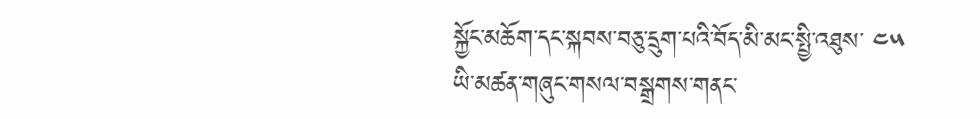སྐྱོང་མཆོག་དང་སྐབས་བཅུ་དྲུག་པའི་བོད་མི་མང་སྤྱི་འཐུས་ ༤༥ ཡི་མཚན་གཞུང་གསལ་བསྒྲགས་གནང་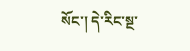སོང་། དེ་རིང་སྔ་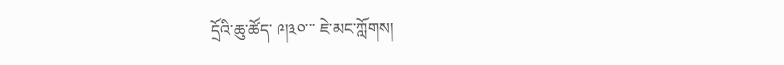དྲོའི་ཆུ་ཚོད་ ༩།༣༠་་་ ཇེ་མང་ཀློགས།